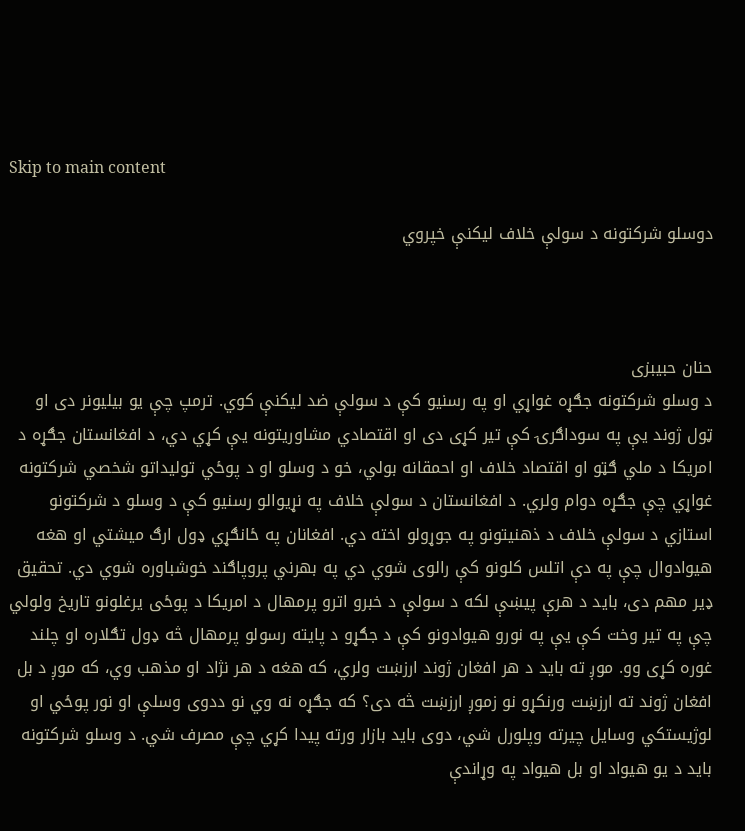Skip to main content

دوسلو شرکتونه د سولې خلاف لیکنې خپروي



حنان حبیبزی
د وسلو شرکتونه جګړه غواړي او په رسنیو کې د سولې ضد لیکنې کوي. ترمپ چې یو بیلیونر دی او ټول ژوند يې په سوداګرۍ کې تیر کړی دی او اقتصادي مشاوریتونه يې کړي دي، د افغانستان جګړه د امریکا د ملي ګټو او اقتصاد خلاف او احمقانه بولي، خو د وسلو او د پوځي تولیداتو شخصي شرکتونه غواړي چې جګړه دوام ولري. د افغانستان د سولې خلاف په نړیوالو رسنیو کې د وسلو د شرکتونو استازي د سولې خلاف د ذهنیتونو په جوړولو اخته دي. افغانان په ځانګړي ډول ارګ میشتي او هغه هیوادوال چې په دې اتلس کلونو کې رالوی شوي دي په بهرني پروپاګند خوشباوره شوي دي. تحقیق ډیر مهم دی، باید د هرې پیښې لکه د سولې د خبرو اترو پرمهال د امریکا د پوځی یرغلونو تاریخ ولولي چې په تیر وخت کې يې په نورو هیوادونو کې د جګړو د پایته رسولو پرمهال څه ډول تګلاره او چلند غوره کړی وو. موږ ته باید د هر افغان ژوند ارزښت ولري، که هغه د هر نژاد او مذهب وي، که موږ د بل افغان ژوند ته ارزښت ورنکړو نو زموږ ارزښت څه دی؟ که جګړه نه وي نو ددوی وسلې او نور پوځي او لوژیستکي وسایل چیرته وپلورل شي، دوی باید بازار ورته پیدا کړي چې مصرف شي. د وسلو شرکتونه باید د یو هیواد او بل هیواد په وړاندې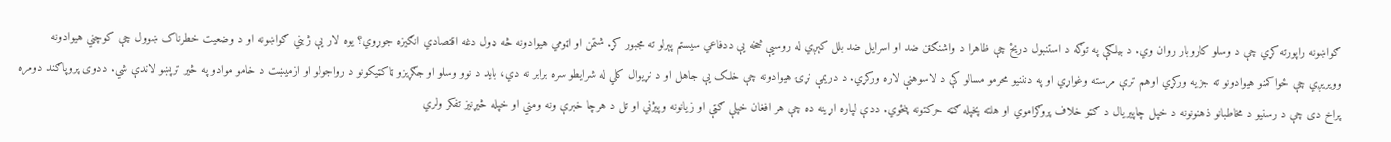ګواښونه راپورته کړي چې د وسلو کاروبار روان وي. د بیلګې په توګه د استنبول دریځ چې ظاهرا د واشنګټن ضد او اسرایل ضد بلل کېږي له روسیې څخه يې ددفاعي سیستم پېرلو ته مجبور کړ. شتمن او اټومي هیوادونه څه ډول دغه اقتصادي انګیزه جوړوي؟ یوه لار يې ژبني ګواښونه او د وضعیت خطرناک ښوول چې کوچني هیوادونه وویریږي چې ځواکمنو هیوادونو ته جزیه ورکړي اوهم ترې مرسته وغواړي او په دنننیو محرمو مسالو کې د لاسوهنې لاره ورکړي. د دریمې نړۍ هیوادونه چې خلک يې جاهل او د نړیوال کلي له شرایطو سره برابر نه دي، باید د نوو وسلو او جګړیزو ټاکټیکونو د رواجولو او ازمیښت د خامو موادو په څیر ترپښو لاندې شي. ددوی پروپاګند دومره پراخ دی چې د رسنیو د مخاطبانو ذهنونونه د خپل چاپیریال د ګټو خلاف پروګراموي او هلته پخپله ګټه حرکتونه پنځوي. ددې لپاره اړینه ده چې هر افغان خپلې ګټې او زیانونه وپیژني او تل د هرچا خبرې ونه ومني او خپله څیړنیز تفکر ولري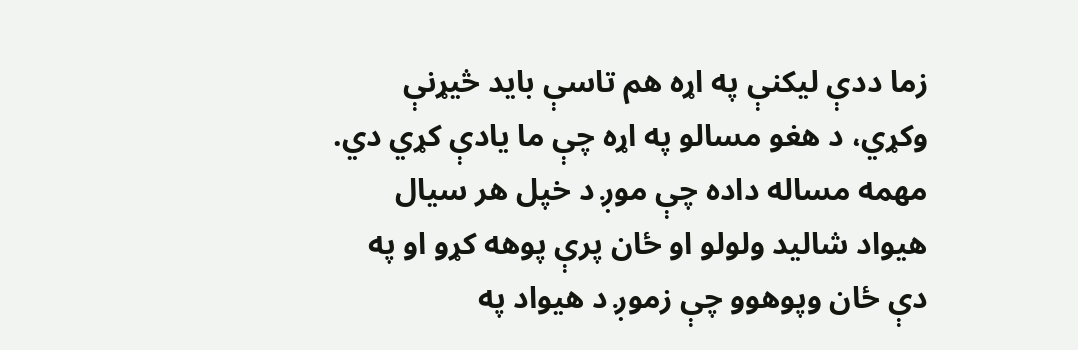زما ددې لیکنې په اړه هم تاسې باید څیړنې وکړي، د هغو مسالو په اړه چې ما یادې کړي دي. مهمه مساله داده چې موږ د خپل هر سیال هیواد شالید ولولو او ځان پرې پوهه کړو او په دې ځان وپوهوو چې زموږ د هیواد په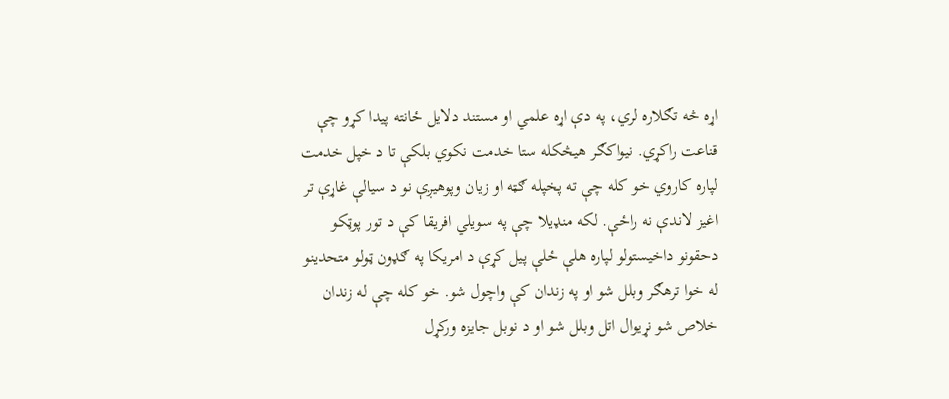اړه څه تګلاره لري، په دې اړه علمي او مستند دلایل ځانته پیدا کړو چې قناعت راکړي. نیواکګر هیڅکله ستا خدمت نکوي بلکې تا د خپل خدمت لپاره کاروي خو کله چې ته پخپله ګټه او زیان وپوهیږې نو د سیالې غاړې تر اغیز لاندې نه راځې. لکه منډیلا چې په سویلي افریقا کې د تور پوټکو دحقونو داخیستولو لپاره هلې ځلې پیل کړې د امریکا په ګډون ټولو متحدینو له خوا ترهګر وبلل شو او په زندان کې واچول شو. خو کله چې له زندان خلاص شو نړیوال اتل وبلل شو او د نوبل جایزه ورکړل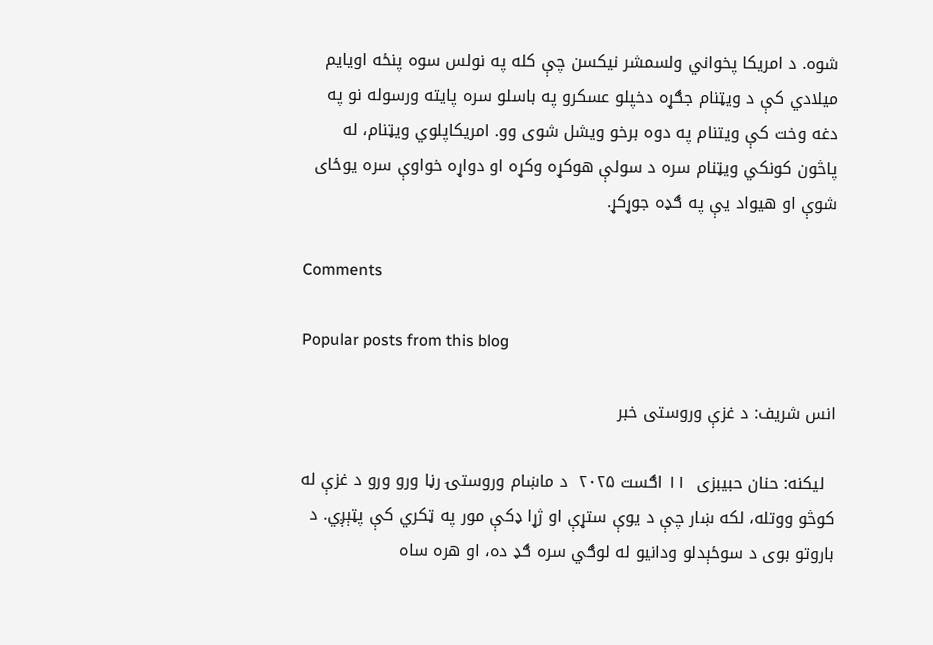شوه. د امریکا پخواني ولسمشر نیکسن چې کله په نولس سوه پنځه اویایم میلادي کې د ویټنام جګړه دخپلو عسکرو په باسلو سره پایته ورسوله نو په دغه وخت کې ویتنام په دوه برخو ویشل شوی وو. امریکاپلوي ویټنام، له پاڅون کونکي ویټنام سره د سولې هوکړه وکړه او دواړه خواوې سره یوځای شوې او هیواد يې په ګډه جوړکړ.

Comments

Popular posts from this blog

انس شریف: د غزې وروستی خبر

  لیکنه: حنان حبیبزی  ۱۱ اګست ۲۰۲۵  د ماښام وروستۍ رڼا ورو ورو د غزې له کوڅو ووتله، لکه ښار چې د یوې ستړې او ژړا ډکې مور په ټکري کې پټېږي. د باروتو بوی د سوځېدلو ودانیو له لوګي سره ګډ ده، او هره ساه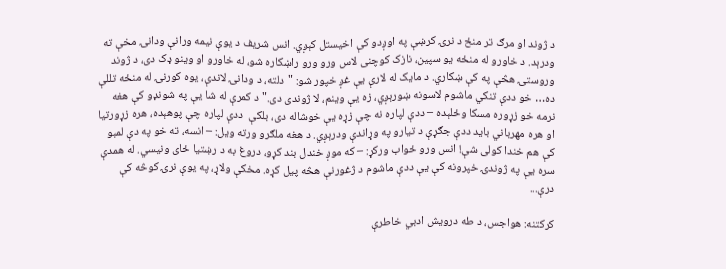د ژوند او مرګ تر منځ د نرۍ کرښې په اوږدو کې اخیستل کېږي. انس شریف د یوې نیمه ورانې ودانۍ مخې ته ودرېد. د خاورو له منځه یو سپین، نازک کوچنی لاس ورو ورو راښکاره شو، له خاورو او وینو ډک دی، د ژوند وروستۍ هڅې په کې ښکاري. د مایک له لارې یې غږ خپور شو: "دلته، د ودانۍ لاندې، یوه کورنۍ له منځه تللې ده… خو ددې تنکي ماشوم لاسونه ښورېږي، زه یې وینم، لا ژوندی دی." د کمرې له شا یې په شونډو کې هغه نرمه خو زړوره مسکا وځلېده – ددې لپاره نه چې زړه یې خوشاله دی، بلکې  ددې لپاره چې پوهېده، هره زړورتیا او هره مهرباني باید ددې جګړې د تیارو په وړاندې ودرېږي. د هغه ملګرو ورته ویل: – انسه، ته خو په دې لمبو کې هم خندا کولی شې! انس ورو ځواب ورکړ: – که موږ خندل بند کړو، دروغ به د رښتیا ځای ونیسي. له همدې سره یې په ژوندۍ خپرونه کې یې ددې ماشوم د ژغورنې هڅه پیل کړه. مخکې ولاړ، په یوې نرۍ کوڅه کې درې...

کرکتنه: هواجس، د طه درویش ادبي خاطرې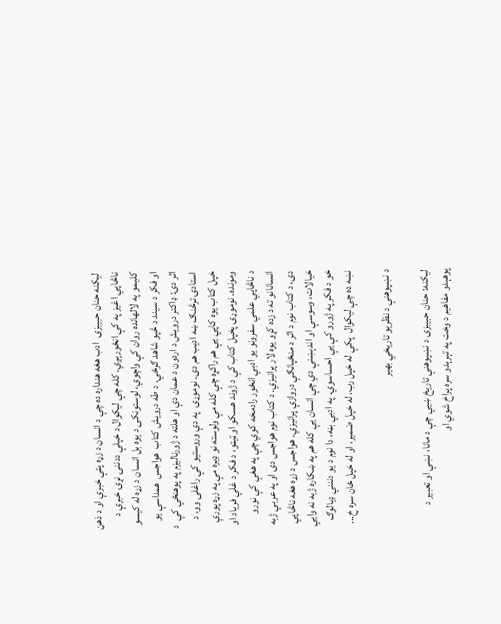لیکنه حنان حبیبزی  ادب هغه هنداره ده چې د انسان د زړه پټې خبرې او د ذهن ناڅاپي اغیز په کې انځورېږي. کله چې لیکوال د خپلې ددننۍ نړۍ خبرې د کلیمو په لالهانده روان کې واچوي، لوستونکی د یوه بل انسان د زړه له کیسو او فکر د سیند د څپو شاهد ګرځي. د طه درویش کتاب  هواجس  همداسې یو اثر دی: ډاکتر درویش د اردون د عمان دې او هلته د ژورنالیزم په پوهنځي کې  د استادۍ ترڅنګ ښه ادیب هم دی. نوموړی  په دې وروستیو کې راغلی وو، د خپل کتاب یوه کاپي يې هم راکړه چې کله مې ولوسته نو ډيره مې په زړه پورې ومونده. نوموړی پخپل کتاب کې د ژوند هسکو او ټیټو، د فکر د غلي فریاد او د ناڅاپي علمي سفرونو یو ادبي انځور رادمخه کوي چې په هغې کې نورو انسانانو ته د زده کړو یوه لار پرانیزي. د کتاب نوم هواجس دی او په عربي ژبه دی، د کتاب نوم د اثر د منځپانګې دروازې پرانیزي. هواجس د زړه هغه ناڅاپي خيالات، وسوسې او اندېښنې دي چې انسان یې کله هم په ښکاره ژبه نه وایي خو د فکر په ژورو کې یې احساسوي. په ادبي بڼه، دا نوم د یو دننني ډیالوګ نښه ده چې لیکوال  پکې له خپل رب، له خپل ضمیر، او له خپل ځان سره خ...

د نښپوهنې د نظريو تاريخي بهير

لیکنه: حنان حبیبزی د نښپوهنې تاريخ ښيي چې د مانا، نښې او تعبیر د پوهېدو مفاهيم د وخت په تېرېدو سره پراخ شوي او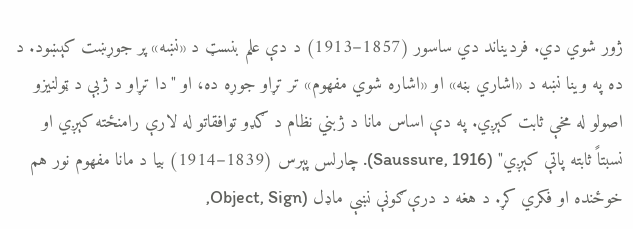ژور شوي دي. فرديناند دي ساسور (1857–1913) د دې علم بنسټ د «نښه» پر جوړښت کېښود. د ده په وینا نښه د «اشاري بڼه» او «اشاره شوي مفهوم» تر تړاو جوړه ده، او "دا تړاو د ژبې د ټولنیزو اصولو له مخې ثابت کېږي. په دې اساس مانا د ژبني نظام د ګډو توافقاتو له لارې رامنځته کېږي او نسبتاً ثابته پاتې کېږي" (Saussure, 1916). چارلس پېرس (1839–1914) بيا د مانا مفهوم نور هم خوځنده او فکري کړ. د هغه د درې‌ګونې نښې ماډل (Object, Sign,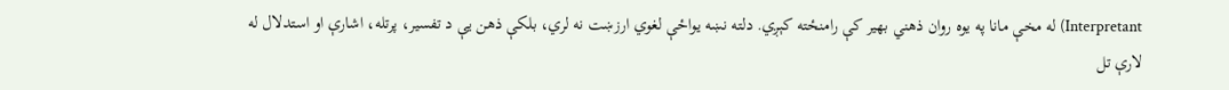Interpretant) له مخې مانا په یوه روان ذهني بهیر کې رامنځته کېږي. دلته نښه یواځې لغوي ارزښت نه لري، بلکې ذهن یې د تفسیر، پرتله، اشارې او استدلال له لارې تل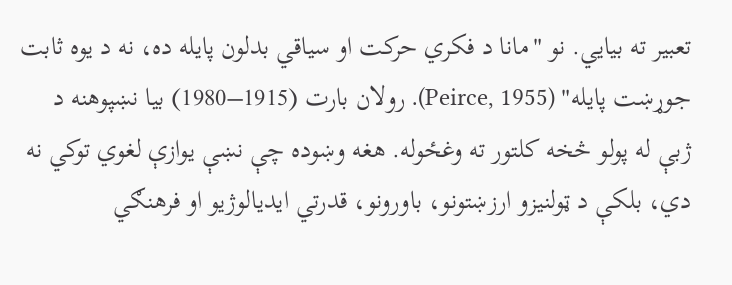تعبیر ته بیايي. نو "مانا د فکري حرکت او سیاقي بدلون پایله ده، نه د یوه ثابت جوړښت پایله" (Peirce, 1955). رولان بارت (1915–1980) بیا نښپوهنه د ژبې له پولو څخه کلتور ته وغځوله. هغه وښوده چې نښې یوازې لغوي توکي نه دي، بلکې د ټولنیزو ارزښتونو، باورونو، قدرتي ایدیالوژیو او فرهنګي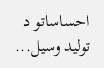احساساتو د تولید وسیل...